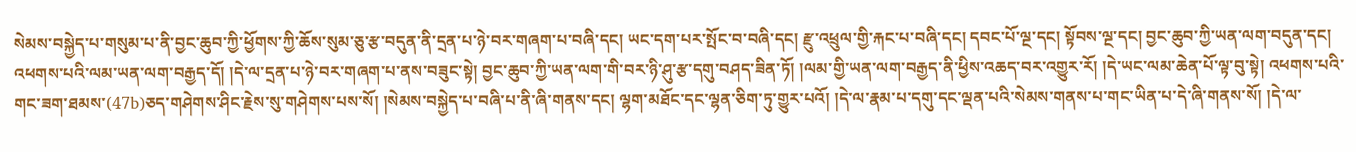སེམས་བསྐྱེད་པ་གསུམ་པ་ནི་བྱང་ཆུབ་ཀྱི་ཕྱོགས་ཀྱི་ཆོས་སུམ་ཅུ་རྩ་བདུན་ནི་དྲན་པ་ཉེ་བར་གཞག་པ་བཞི་དང། ཡང་དག་པར་སྤོང་བ་བཞི་དང། རྫུ་འཕྲུལ་གྱི་རྐང་པ་བཞི་དང། དབང་པོ་ལྔ་དང། སྟོབས་ལྔ་དང། བྱང་ཆུབ་ཀྱི་ཡན་ལག་བདུན་དང། འཕགས་པའི་ལམ་ཡན་ལག་བརྒྱད་དོ། །དེ་ལ་དྲན་པ་ཉེ་བར་གཞག་པ་ནས་བཟུང་སྟེ། བྱང་ཆུབ་ཀྱི་ཡན་ལག་གི་བར་ཉི་ཤུ་རྩ་དགུ་བཤད་ཟིན་ཏོ། །ལམ་གྱི་ཡན་ལག་བརྒྱད་ནི་ཕྱིས་འཆད་བར་འགྱུར་རོ། །དེ་ཡང་ལམ་ཆེན་པོ་ལྟ་བུ་སྟེ། འཕགས་པའི་གང་ཟག་ཐམས་(47b)ཅད་གཤེགས་ཤིང་རྗེས་སུ་གཤེགས་པས་སོ། །སེམས་བསྐྱེད་པ་བཞི་པ་ནི་ཞི་གནས་དང། ལྷག་མཐོང་དང་ལྷན་ཅིག་ཏུ་གྱུར་པའོ། །དེ་ལ་རྣམ་པ་དགུ་དང་ལྡན་པའི་སེམས་གནས་པ་གང་ཡིན་པ་དེ་ཞི་གནས་སོ། །དེ་ལ་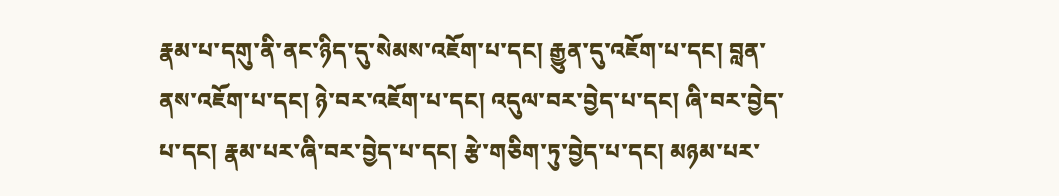རྣམ་པ་དགུ་ནི་ནང་ཉིད་དུ་སེམས་འཇོག་པ་དང། རྒྱུན་དུ་འཇོག་པ་དང། བླན་ནས་འཇོག་པ་དང། ཉེ་བར་འཇོག་པ་དང། འདུལ་བར་བྱེད་པ་དང། ཞི་བར་བྱེད་པ་དང། རྣམ་པར་ཞི་བར་བྱེད་པ་དང། རྩེ་གཅིག་ཏུ་བྱེད་པ་དང། མཉམ་པར་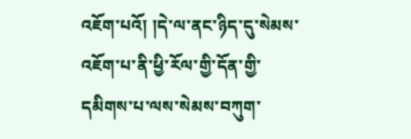འཇོག་པའོ། །དེ་ལ་ནང་ཉིད་དུ་སེམས་འཇོག་པ་ནི་ཕྱི་རོལ་གྱི་དོན་གྱི་དམིགས་པ་ལས་སེམས་བཀུག་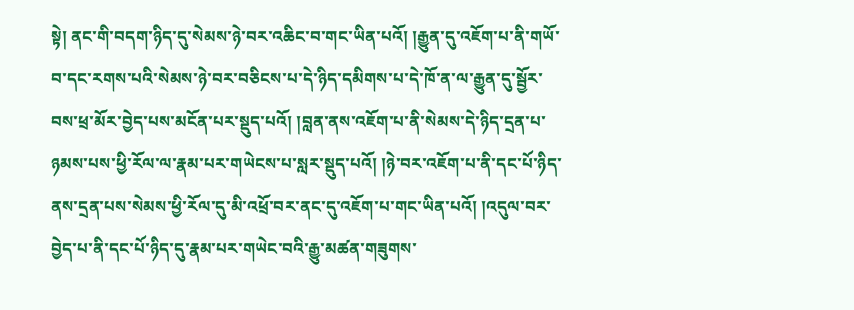སྟེ། ནང་གི་བདག་ཉིད་དུ་སེམས་ཉེ་བར་འཆིང་བ་གང་ཡིན་པའོ། །རྒྱུན་དུ་འཇོག་པ་ནི་གཡོ་བ་དང་རགས་པའི་སེམས་ཉེ་བར་བཅིངས་པ་དེ་ཉིད་དམིགས་པ་དེ་ཁོ་ན་ལ་རྒྱུན་དུ་སྦྱོར་བས་ཕྲ་མོར་བྱེད་པས་མངོན་པར་སྡུད་པའོ། །བླན་ནས་འཇོག་པ་ནི་སེམས་དེ་ཉིད་དྲན་པ་ཉམས་པས་ཕྱི་རོལ་ལ་རྣམ་པར་གཡེངས་པ་སླར་སྡུད་པའོ། །ཉེ་བར་འཇོག་པ་ནི་དང་པོ་ཉིད་ནས་དྲན་པས་སེམས་ཕྱི་རོལ་དུ་མི་འཕྲོ་བར་ནང་དུ་འཇོག་པ་གང་ཡིན་པའོ། །འདུལ་བར་བྱེད་པ་ནི་དང་པོ་ཉིད་དུ་རྣམ་པར་གཡེང་བའི་རྒྱུ་མཚན་གཟུགས་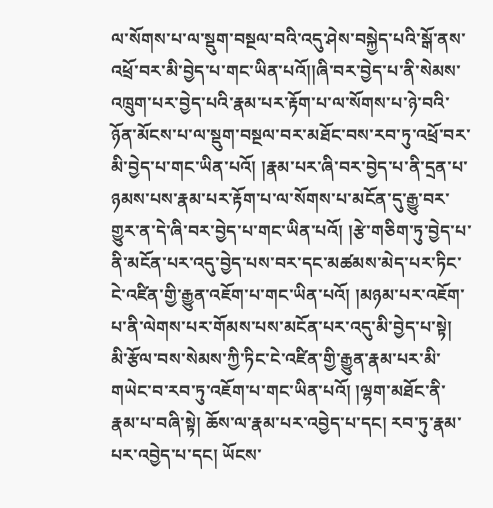ལ་སོགས་པ་ལ་སྡུག་བསྔལ་བའི་འདུ་ཤེས་བསྐྱེད་པའི་སྒོ་ནས་འཕྲོ་བར་མི་བྱེད་པ་གང་ཡིན་པའོ།།ཞི་བར་བྱེད་པ་ནི་སེམས་འཁྲུག་པར་བྱེད་པའི་རྣམ་པར་རྟོག་པ་ལ་སོགས་པ་ཉེ་བའི་ཉོན་མོངས་པ་ལ་སྡུག་བསྔལ་བར་མཐོང་བས་རབ་ཏུ་འཕྲོ་བར་མི་བྱེད་པ་གང་ཡིན་པའོ། །རྣམ་པར་ཞི་བར་བྱེད་པ་ནི་དྲན་པ་ཉམས་པས་རྣམ་པར་རྟོག་པ་ལ་སོགས་པ་མངོན་དུ་རྒྱུ་བར་གྱུར་ན་དེ་ཞི་བར་བྱེད་པ་གང་ཡིན་པའོ། །རྩེ་གཅིག་ཏུ་བྱེད་པ་ནི་མངོན་པར་འདུ་བྱེད་པས་བར་དང་མཚམས་མེད་པར་ཏིང་ངེ་འཛིན་གྱི་རྒྱུན་འཇོག་པ་གང་ཡིན་པའོ། །མཉམ་པར་འཇོག་པ་ནི་ལེགས་པར་གོམས་པས་མངོན་པར་འདུ་མི་བྱེད་པ་སྟེ། མི་རྩོལ་བས་སེམས་ཀྱི་ཏིང་ངེ་འཛིན་གྱི་རྒྱུན་རྣམ་པར་མི་གཡེང་བ་རབ་ཏུ་འཇོག་པ་གང་ཡིན་པའོ། །ལྷག་མཐོང་ནི་རྣམ་པ་བཞི་སྟེ། ཆོས་ལ་རྣམ་པར་འབྱེད་པ་དང། རབ་ཏུ་རྣམ་པར་འབྱེད་པ་དང། ཡོངས་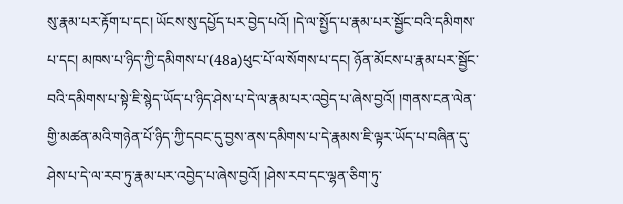སུ་རྣམ་པར་རྟོག་པ་དང། ཡོངས་སུ་དཔྱོད་པར་བྱེད་པའོ། །དེ་ལ་སྤྱོད་པ་རྣམ་པར་སྦྱོང་བའི་དམིགས་པ་དང། མཁས་པ་ཉིད་ཀྱི་དམིགས་པ་(48a)ཕུང་པོ་ལ་སོགས་པ་དང། ཉོན་མོངས་པ་རྣམ་པར་སྦྱོང་བའི་དམིགས་པ་སྟེ་ཇི་སྙེད་ཡོད་པ་ཉིད་ཤེས་པ་དེ་ལ་རྣམ་པར་འབྱེད་པ་ཞེས་བྱའོ། །གནས་ངན་ལེན་གྱི་མཚན་མའི་གཉེན་པོ་ཉིད་ཀྱི་དབང་དུ་བྱས་ནས་དམིགས་པ་དེ་རྣམས་ཇི་ལྟར་ཡོད་པ་བཞིན་དུ་ཤེས་པ་དེ་ལ་རབ་ཏུ་རྣམ་པར་འབྱེད་པ་ཞེས་བྱའོ། །ཤེས་རབ་དང་ལྷན་ཅིག་ཏུ་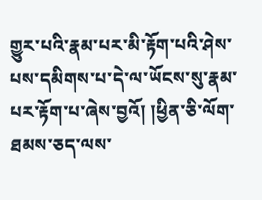གྱུར་པའི་རྣམ་པར་མི་རྟོག་པའི་ཤེས་པས་དམིགས་པ་དེ་ལ་ཡོངས་སུ་རྣམ་པར་རྟོག་པ་ཞེས་བྱའོ། །ཕྱིན་ཅི་ལོག་ཐམས་ཅད་ལས་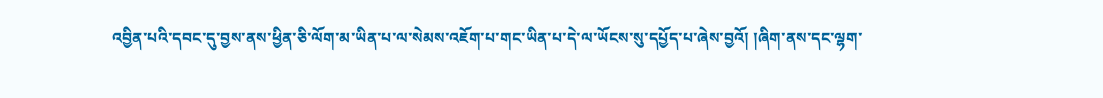འབྱིན་པའི་དབང་དུ་བྱས་ནས་ཕྱིན་ཅི་ལོག་མ་ཡིན་པ་ལ་སེམས་འཇོག་པ་གང་ཡིན་པ་དེ་ལ་ཡོངས་སུ་དཔྱོད་པ་ཞེས་བྱའོ། །ཞིག་ནས་དང་ལྷག་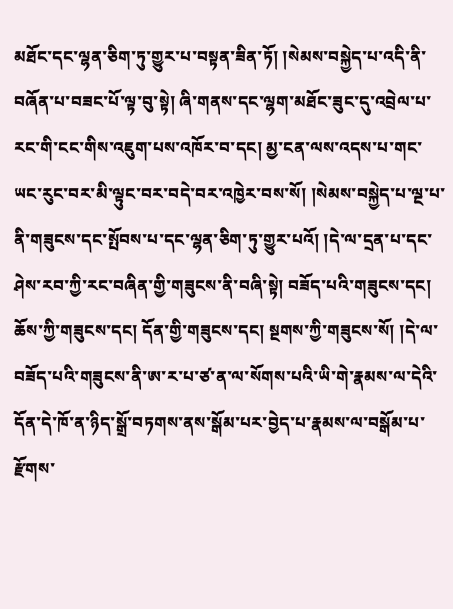མཐོང་དང་ལྷན་ཅིག་ཏུ་གྱུར་པ་བསྟན་ཟིན་ཏོ། །སེམས་བསྐྱེད་པ་འདི་ནི་བཞོན་པ་བཟང་པོ་ལྟ་བུ་སྟེ། ཞི་གནས་དང་ལྷག་མཐོང་ཟུང་དུ་འབྲེལ་པ་རང་གི་ངང་གིས་འཇུག་པས་འཁོར་བ་དང། མྱ་ངན་ལས་འདས་པ་གང་ཡང་རུང་བར་མི་ལྟུང་བར་བདེ་བར་འཁྱེར་བས་སོ། །སེམས་བསྐྱེད་པ་ལྔ་པ་ནི་གཟུངས་དང་སྤོབས་པ་དང་ལྷན་ཅིག་ཏུ་གྱུར་པའོ། །དེ་ལ་དྲན་པ་དང་ཤེས་རབ་ཀྱི་རང་བཞིན་གྱི་གཟུངས་ནི་བཞི་སྟེ། བཟོད་པའི་གཟུངས་དང། ཆོས་ཀྱི་གཟུངས་དང། དོན་གྱི་གཟུངས་དང། སྔགས་ཀྱི་གཟུངས་སོ། །དེ་ལ་བཟོད་པའི་གཟུངས་ནི་ཨ་ར་པ་ཙ་ན་ལ་སོགས་པའི་ཡི་གེ་རྣམས་ལ་དེའི་དོན་དེ་ཁོ་ན་ཉིད་སྒྲོ་བཏགས་ནས་སྒོམ་པར་བྱེད་པ་རྣམས་ལ་བསྒོམ་པ་རྫོགས་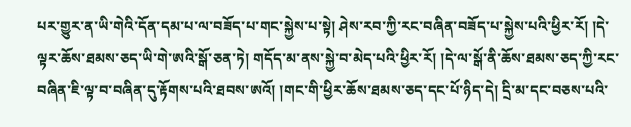པར་གྱུར་ན་ཡི་གེའི་དོན་དམ་པ་ལ་བཟོད་པ་གང་སྐྱེས་པ་སྟེ། ཤེས་རབ་ཀྱི་རང་བཞིན་བཟོད་པ་སྐྱེས་པའི་ཕྱིར་རོ། །དེ་ལྟར་ཆོས་ཐམས་ཅད་ཡི་གེ་ཨའི་སྒོ་ཅན་ཏེ། གདོད་མ་ནས་སྐྱེ་བ་མེད་པའི་ཕྱིར་རོ། །དེ་ལ་སྒོ་ནི་ཆོས་ཐམས་ཅད་ཀྱི་རང་བཞིན་ཇི་ལྟ་བ་བཞིན་དུ་རྟོགས་པའི་ཐབས་ཨའོ། །གང་གི་ཕྱིར་ཆོས་ཐམས་ཅད་དང་པོ་ཉིད་དེ། དྲི་མ་དང་བཅས་པའི་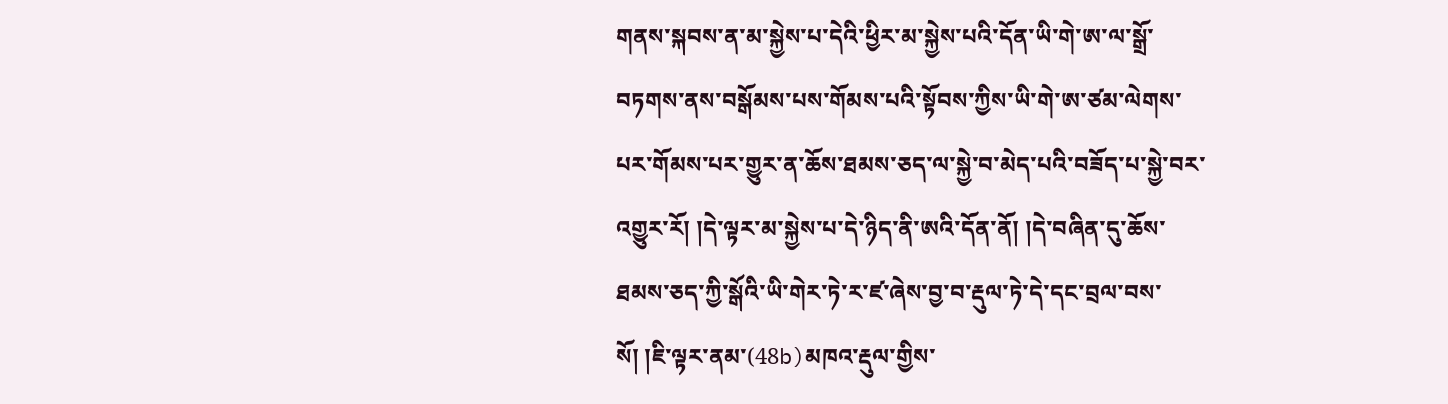གནས་སྐབས་ན་མ་སྐྱེས་པ་དེའི་ཕྱིར་མ་སྐྱེས་པའི་དོན་ཡི་གེ་ཨ་ལ་སྒྲོ་བཏགས་ནས་བསྒོམས་པས་གོམས་པའི་སྟོབས་ཀྱིས་ཡི་གེ་ཨ་ཙམ་ལེགས་པར་གོམས་པར་གྱུར་ན་ཆོས་ཐམས་ཅད་ལ་སྐྱེ་བ་མེད་པའི་བཟོད་པ་སྐྱེ་བར་འགྱུར་རོ། །དེ་ལྟར་མ་སྐྱེས་པ་དེ་ཉིད་ནི་ཨའི་དོན་ནོ། །དེ་བཞིན་དུ་ཆོས་ཐམས་ཅད་ཀྱི་སྒོའི་ཡི་གེར་ཏེ་ར་ཛ་ཞེས་བྱ་བ་རྡུལ་ཏེ་དེ་དང་བྲལ་བས་སོ། །ཇི་ལྟར་ནམ་(48b)མཁའ་རྡུལ་གྱིས་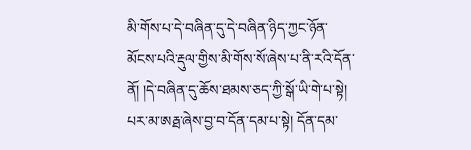མི་གོས་པ་དེ་བཞིན་དུ་དེ་བཞིན་ཉིད་ཀྱང་ཉོན་མོངས་པའི་རྡུལ་གྱིས་མི་གོས་སོ་ཞེས་པ་ནི་རའི་དོན་ནོ། །དེ་བཞིན་དུ་ཆོས་ཐམས་ཅད་ཀྱི་སྒོ་ཡི་གེ་པ་སྟེ། པར་མ་ཨརྠ་ཞེས་བྱ་བ་དོན་དམ་པ་སྟེ། དོན་དམ་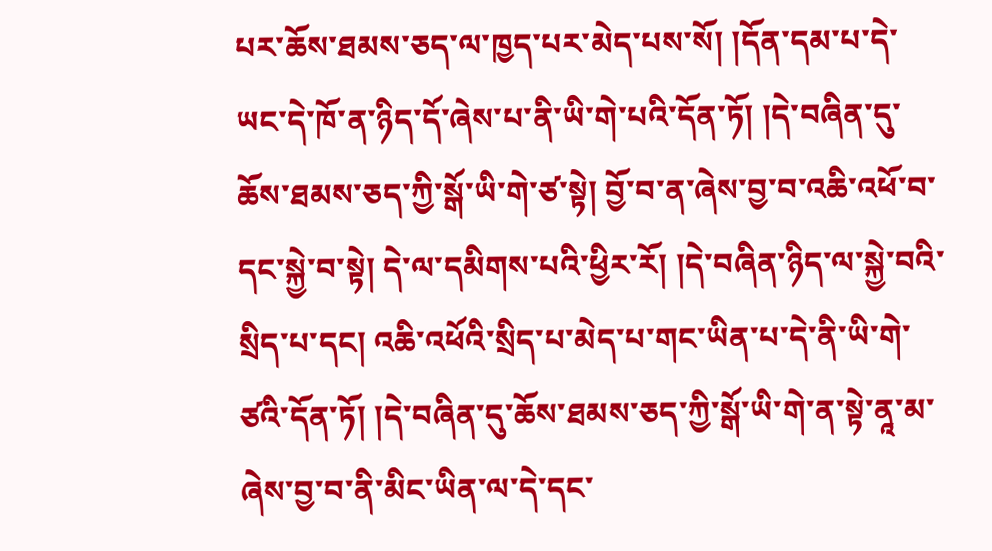པར་ཆོས་ཐམས་ཅད་ལ་ཁྱད་པར་མེད་པས་སོ། །དོན་དམ་པ་དེ་ཡང་དེ་ཁོ་ན་ཉིད་དོ་ཞེས་པ་ནི་ཡི་གེ་པའི་དོན་ཏོ། །དེ་བཞིན་དུ་ཆོས་ཐམས་ཅད་ཀྱི་སྒོ་ཡི་གེ་ཙ་སྟེ། བྱོ་བ་ན་ཞེས་བྱ་བ་འཆི་འཕོ་བ་དང་སྐྱེ་བ་སྟེ། དེ་ལ་དམིགས་པའི་ཕྱིར་རོ། །དེ་བཞིན་ཉིད་ལ་སྐྱེ་བའི་སྲིད་པ་དང། འཆི་འཕོའི་སྲིད་པ་མེད་པ་གང་ཡིན་པ་དེ་ནི་ཡི་གེ་ཙའི་དོན་ཏོ། །དེ་བཞིན་དུ་ཆོས་ཐམས་ཅད་ཀྱི་སྒོ་ཡི་གེ་ན་སྟེ་ནཱ་མ་ཞེས་བྱ་བ་ནི་མིང་ཡིན་ལ་དེ་དང་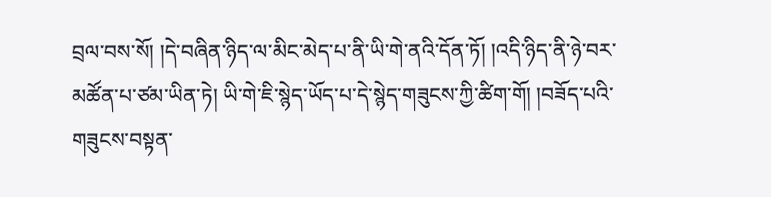བྲལ་བས་སོ། །དེ་བཞིན་ཉིད་ལ་མིང་མེད་པ་ནི་ཡི་གེ་ནའི་དོན་ཏོ། །འདི་ཉིད་ནི་ཉེ་བར་མཚོན་པ་ཙམ་ཡིན་ཏེ། ཡི་གེ་ཇི་སྙེད་ཡོད་པ་དེ་སྙེད་གཟུངས་ཀྱི་ཚིག་གོ། །བཟོད་པའི་གཟུངས་བསྟན་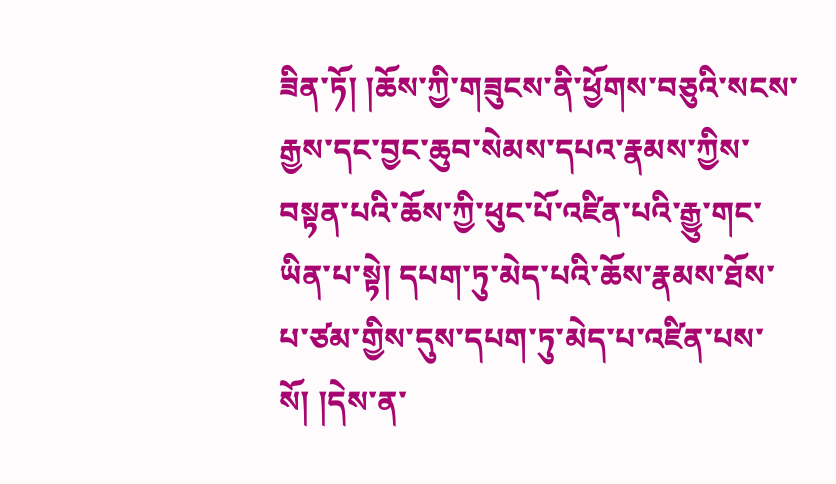ཟིན་ཏོ། །ཆོས་ཀྱི་གཟུངས་ནི་ཕྱོགས་བཅུའི་སངས་རྒྱས་དང་བྱང་ཆུབ་སེམས་དཔའ་རྣམས་ཀྱིས་བསྟན་པའི་ཆོས་ཀྱི་ཕུང་པོ་འཛིན་པའི་རྒྱུ་གང་ཡིན་པ་སྟེ། དཔག་ཏུ་མེད་པའི་ཆོས་རྣམས་ཐོས་པ་ཙམ་གྱིས་དུས་དཔག་ཏུ་མེད་པ་འཛིན་པས་སོ། །དེས་ན་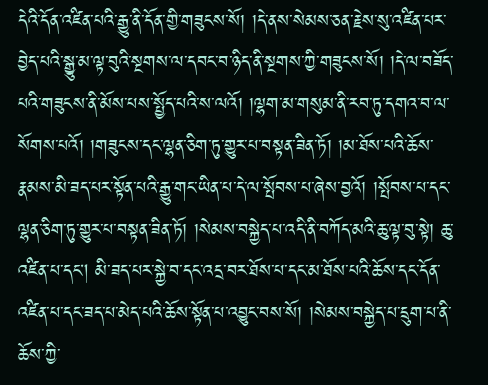དེའི་དོན་འཛིན་པའི་རྒྱུ་ནི་དོན་གྱི་གཟུངས་སོ། །དེ་ནས་སེམས་ཅན་རྗེས་སུ་འཛིན་པར་བྱེད་པའི་སྒྱུ་མ་ལྟ་བུའི་སྔགས་ལ་དབང་བ་ཉིད་ནི་སྔགས་ཀྱི་གཟུངས་སོ། །དེ་ལ་བཟོད་པའི་གཟུངས་ནི་མོས་པས་སྤྱོད་པའི་ས་ལའོ། །ལྷག་མ་གསུམ་ནི་རབ་ཏུ་དགའ་བ་ལ་སོགས་པའོ། །གཟུངས་དང་ལྷན་ཅིག་ཏུ་གྱུར་པ་བསྟན་ཟིན་ཏོ། །མ་ཐོས་པའི་ཆོས་རྣམས་མི་ཟད་པར་སྟོན་པའི་རྒྱུ་གང་ཡིན་པ་དེ་ལ་སྤོབས་པ་ཞེས་བྱའོ། །སྤོབས་པ་དང་ལྷན་ཅིག་ཏུ་གྱུར་པ་བསྟན་ཟིན་ཏོ། །སེམས་བསྐྱེད་པ་འདི་ནི་བཀོད་མའི་ཆུ་ལྟ་བུ་སྟེ། ཆུ་འཛིན་པ་དང། མི་ཟད་པར་སྐྱེ་བ་དང་འདྲ་བར་ཐོས་པ་དང་མ་ཐོས་པའི་ཆོས་དང་དོན་འཛིན་པ་དང་ཟད་པ་མེད་པའི་ཆོས་སྟོན་པ་འབྱུང་བས་སོ། །སེམས་བསྐྱེད་པ་དྲུག་པ་ནི་ཆོས་ཀྱི་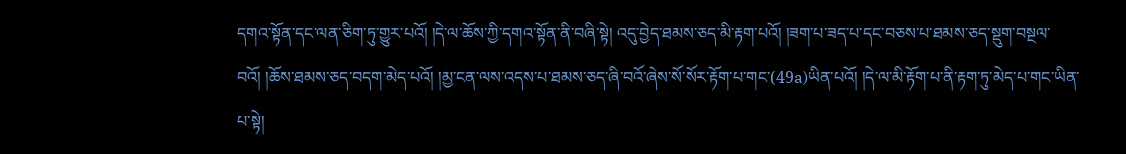དགའ་སྟོན་དང་ལན་ཅིག་ཏུ་གྱུར་པའོ། །དེ་ལ་ཆོས་ཀྱི་དགའ་སྟོན་ནི་བཞི་སྟེ། འདུ་བྱེད་ཐམས་ཅད་མི་རྟག་པའོ། །ཟག་པ་ཟད་པ་དང་བཅས་པ་ཐམས་ཅད་སྡུག་བསྔལ་བའོ། །ཆོས་ཐམས་ཅད་བདག་མེད་པའོ། །མྱ་ངན་ལས་འདས་པ་ཐམས་ཅད་ཞི་བའོ་ཞེས་སོ་སོར་རྟོག་པ་གང་(49a)ཡིན་པའོ། །དེ་ལ་མི་རྟོག་པ་ནི་རྟག་ཏུ་མེད་པ་གང་ཡིན་པ་སྟེ།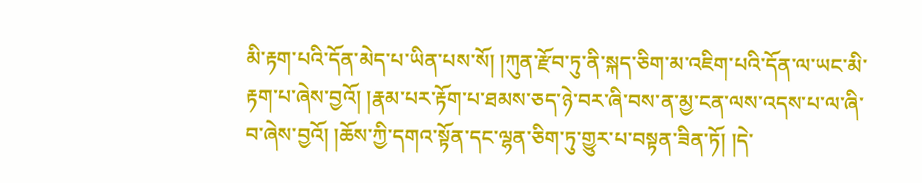མི་རྟག་པའི་དོན་མེད་པ་ཡིན་པས་སོ། །ཀུན་རྫོབ་ཏུ་ནི་སྐད་ཅིག་མ་འཇིག་པའི་དོན་ལ་ཡང་མི་རྟག་པ་ཞེས་བྱའོ། །རྣམ་པར་རྟོག་པ་ཐམས་ཅད་ཉེ་བར་ཞི་བས་ན་མྱ་ངན་ལས་འདས་པ་ལ་ཞི་བ་ཞེས་བྱའོ། །ཆོས་ཀྱི་དགའ་སྟོན་དང་ལྷན་ཅིག་ཏུ་གྱུར་པ་བསྟན་ཟིན་ཏོ། །དེ་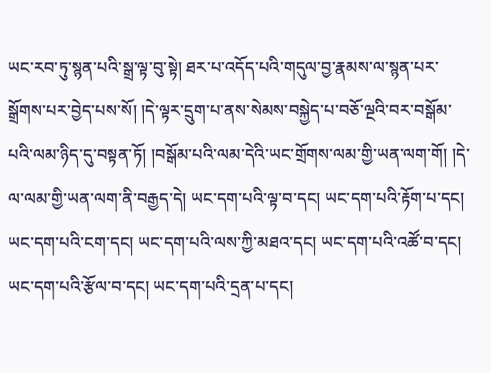ཡང་རབ་ཏུ་སྙན་པའི་སྒྲ་ལྟ་བུ་སྟེ། ཐར་པ་འདོད་པའི་གདུལ་བྱ་རྣམས་ལ་སྙན་པར་སྒྲོགས་པར་བྱེད་པས་སོ། །དེ་ལྟར་དྲུག་པ་ནས་སེམས་བསྐྱེད་པ་བཅོ་ལྔའི་བར་བསྒོམ་པའི་ལམ་ཉིད་དུ་བསྟན་ཏོ། །བསྒོམ་པའི་ལམ་དེའི་ཡང་གྲོགས་ལམ་གྱི་ཡན་ལག་གོ། །དེ་ལ་ལམ་གྱི་ཡན་ལག་ནི་བརྒྱད་དེ། ཡང་དག་པའི་ལྟ་བ་དང། ཡང་དག་པའི་རྟོག་པ་དང། ཡང་དག་པའི་ངག་དང། ཡང་དག་པའི་ལས་ཀྱི་མཐའ་དང། ཡང་དག་པའི་འཚོ་བ་དང། ཡང་དག་པའི་རྩོལ་བ་དང། ཡང་དག་པའི་དྲན་པ་དང།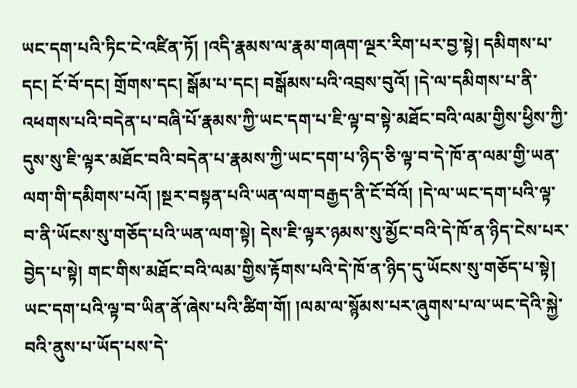ཡང་དག་པའི་ཏིང་ངེ་འཛིན་ཏོ། །འདི་རྣམས་ལ་རྣམ་གཞག་ལྔར་རིག་པར་བྱ་སྟེ། དམིགས་པ་དང། ངོ་བོ་དང། གྲོགས་དང། སྒོམ་པ་དང། བསྒོམས་པའི་འབྲས་བུའོ། །དེ་ལ་དམིགས་པ་ནི་འཕགས་པའི་བདེན་པ་བཞི་པོ་རྣམས་ཀྱི་ཡང་དག་པ་ཇི་ལྟ་བ་སྟེ་མཐོང་བའི་ལམ་གྱིས་ཕྱིས་ཀྱི་དུས་སུ་ཇི་ལྟར་མཐོང་བའི་བདེན་པ་རྣམས་ཀྱི་ཡང་དག་པ་ཉིད་ཅི་ལྟ་བ་དེ་ཁོ་ན་ལམ་གྱི་ཡན་ལག་གི་དམིགས་པའོ། །སྔར་བསྟན་པའི་ཡན་ལག་བརྒྱད་ནི་ངོ་བོའོ། །དེ་ལ་ཡང་དག་པའི་ལྟ་བ་ནི་ཡོངས་སུ་གཅོད་པའི་ཡན་ལག་སྟེ། དེས་ཇི་ལྟར་ཉམས་སུ་མྱོང་བའི་དེ་ཁོ་ན་ཉིད་ངེས་པར་བྱེད་པ་སྟེ། གང་གིས་མཐོང་བའི་ལམ་གྱིས་རྟོགས་པའི་དེ་ཁོ་ན་ཉིད་དུ་ཡོངས་སུ་གཅོད་པ་སྟེ། ཡང་དག་པའི་ལྟ་བ་ཡིན་ནོ་ཞེས་པའི་ཚིག་གོ། །ལམ་ལ་སྙོམས་པར་ཞུགས་པ་ལ་ཡང་དེའི་སྐྱེ་བའི་ནུས་པ་ཡོད་པས་དེ་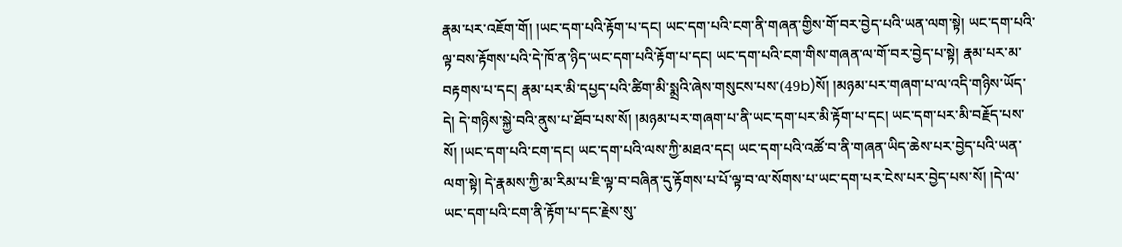རྣམ་པར་འཇོག་གོ། །ཡང་དག་པའི་རྟོག་པ་དང། ཡང་དག་པའི་ངག་ནི་གཞན་གྱིས་གོ་བར་བྱེད་པའི་ཡན་ལག་སྟེ། ཡང་དག་པའི་ལྟ་བས་རྟོགས་པའི་དེ་ཁོ་ན་ཉིད་ཡང་དག་པའི་རྟོག་པ་དང། ཡང་དག་པའི་ངག་གིས་གཞན་ལ་གོ་བར་བྱེད་པ་སྟེ། རྣམ་པར་མ་བརྟགས་པ་དང། རྣམ་པར་མི་དཔྱད་པའི་ཚིག་མི་སྨྲའི་ཞེས་གསུངས་པས་(49b)སོ། །མཉམ་པར་གཞག་པ་ལ་འདི་གཉིས་ཡོད་དེ། དེ་གཉིས་སྐྱེ་བའི་ནུས་པ་ཐོབ་པས་སོ། །མཉམ་པར་གཞག་པ་ནི་ཡང་དག་པར་མི་རྟོག་པ་དང། ཡང་དག་པར་མི་བརྗོད་པས་སོ། །ཡང་དག་པའི་ངག་དང། ཡང་དག་པའི་ལས་ཀྱི་མཐའ་དང། ཡང་དག་པའི་འཚོ་བ་ནི་གཞན་ཡིད་ཆེས་པར་བྱེད་པའི་ཡན་ལག་སྟེ། དེ་རྣམས་ཀྱི་མ་རིམ་པ་ཇི་ལྟ་བ་བཞིན་དུ་རྟོགས་པ་པོ་ལྟ་བ་ལ་སོགས་པ་ཡང་དག་པར་ངེས་པར་བྱེད་པས་སོ། །དེ་ལ་ཡང་དག་པའི་ངག་ནི་རྟོག་པ་དང་རྗེས་སུ་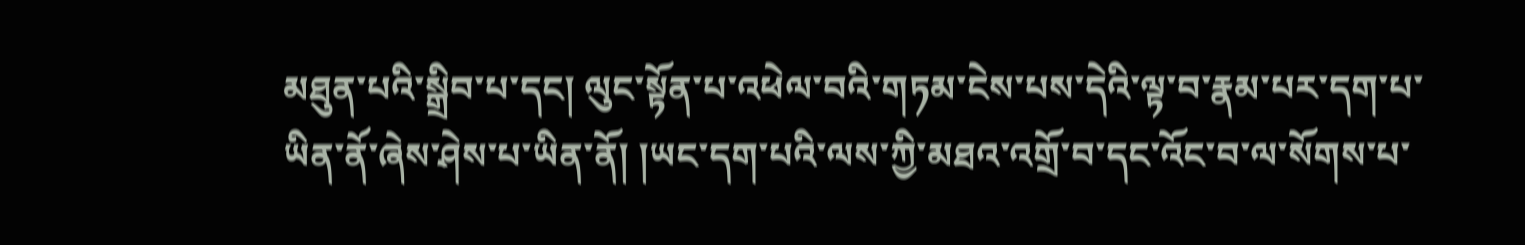མཐུན་པའི་སྒྲིབ་པ་དང། ལུང་སྟོན་པ་འཕེལ་བའི་གཏམ་ངེས་པས་དེའི་ལྟ་བ་རྣམ་པར་དག་པ་ཡིན་ནོ་ཞེས་ཤེས་པ་ཡིན་ནོ། །ཡང་དག་པའི་ལས་ཀྱི་མཐའ་འགྲོ་བ་དང་འོང་བ་ལ་སོགས་པ་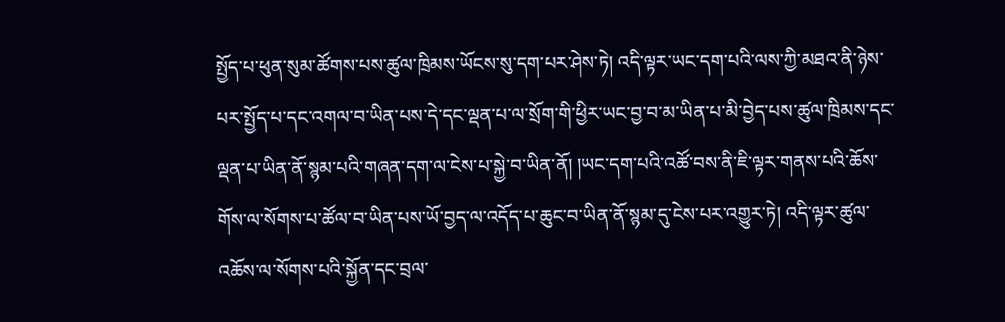སྤྱོད་པ་ཕུན་སུམ་ཚོགས་པས་ཚུལ་ཁྲིམས་ཡོངས་སུ་དག་པར་ཤེས་ཏེ། འདི་ལྟར་ཡང་དག་པའི་ལས་ཀྱི་མཐའ་ནི་ཉེས་པར་སྤྱོད་པ་དང་འགལ་བ་ཡིན་པས་དེ་དང་ལྡན་པ་ལ་སྲོག་གི་ཕྱིར་ཡང་བྱ་བ་མ་ཡིན་པ་མི་བྱེད་པས་ཚུལ་ཁྲིམས་དང་ལྡན་པ་ཡིན་ནོ་སྙམ་པའི་གཞན་དག་ལ་ངེས་པ་སྐྱེ་བ་ཡིན་ནོ། །ཡང་དག་པའི་འཚོ་བས་ནི་ཇི་ལྟར་གནས་པའི་ཆོས་གོས་ལ་སོགས་པ་ཚོལ་བ་ཡིན་པས་ཡོ་བྱད་ལ་འདོད་པ་ཆུང་བ་ཡིན་ནོ་སྙམ་དུ་ངེས་པར་འགྱུར་ཏེ། འདི་ལྟར་ཚུལ་འཆོས་ལ་སོགས་པའི་སྐྱོན་དང་བྲལ་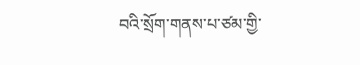བའི་སྲོག་གནས་པ་ཙམ་གྱི་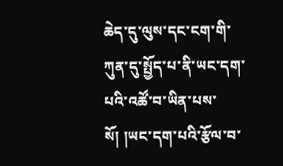ཆེད་དུ་ལུས་དང་ངག་གི་ཀུན་དུ་སྤྱོད་པ་ནི་ཡང་དག་པའི་འཚོ་བ་ཡིན་པས་སོ། །ཡང་དག་པའི་རྩོལ་བ་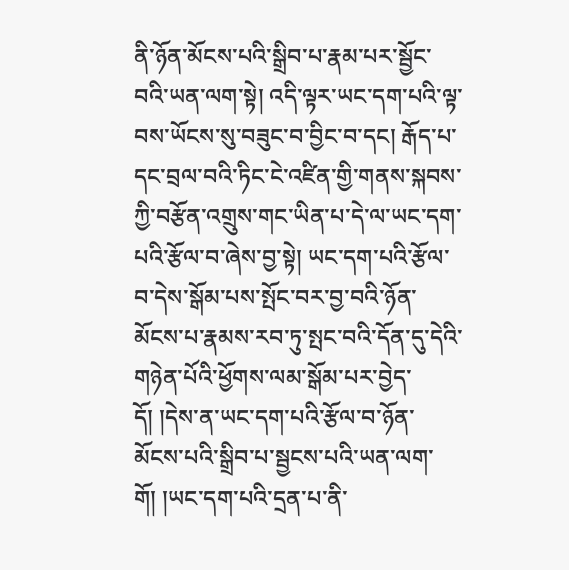ནི་ཉོན་མོངས་པའི་སྒྲིབ་པ་རྣམ་པར་སྦྱོང་བའི་ཡན་ལག་སྟེ། འདི་ལྟར་ཡང་དག་པའི་ལྟ་བས་ཡོངས་སུ་བཟུང་བ་བྱིང་བ་དང། རྒོད་པ་དང་བྲལ་བའི་ཏིང་ངེ་འཛིན་གྱི་གནས་སྐབས་ཀྱི་བརྩོན་འགྲུས་གང་ཡིན་པ་དེ་ལ་ཡང་དག་པའི་རྩོལ་བ་ཞེས་བྱ་སྟེ། ཡང་དག་པའི་རྩོལ་བ་དེས་སྒོམ་པས་སྤོང་བར་བྱ་བའི་ཉོན་མོངས་པ་རྣམས་རབ་ཏུ་སྤང་བའི་དོན་དུ་དེའི་གཉེན་པོའི་ཕྱོགས་ལམ་སྒོམ་པར་བྱེད་དོ། །དེས་ན་ཡང་དག་པའི་རྩོལ་བ་ཉོན་མོངས་པའི་སྒྲིབ་པ་སྦྱངས་པའི་ཡན་ལག་གོ། །ཡང་དག་པའི་དྲན་པ་ནི་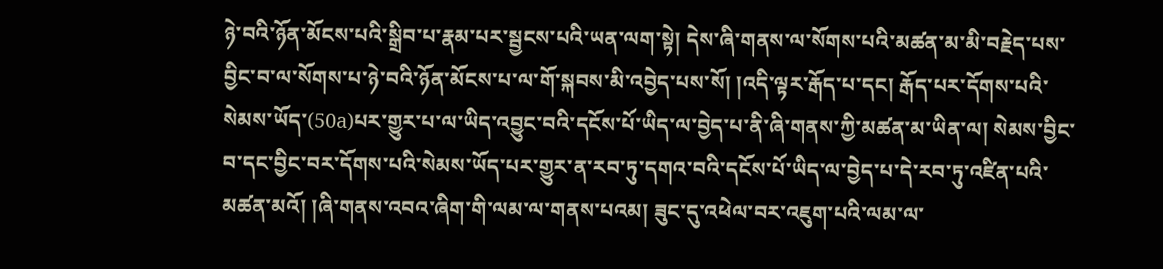ཉེ་བའི་ཉོན་མོངས་པའི་སྒྲིབ་པ་རྣམ་པར་སྦྱངས་པའི་ཡན་ལག་སྟེ། དེས་ཞི་གནས་ལ་སོགས་པའི་མཚན་མ་མི་བརྗེད་པས་བྱིང་བ་ལ་སོགས་པ་ཉེ་བའི་ཉོན་མོངས་པ་ལ་གོ་སྐབས་མི་འབྱེད་པས་སོ། །འདི་ལྟར་རྒོད་པ་དང། རྒོད་པར་དོགས་པའི་སེམས་ཡོད་(50a)པར་གྱུར་པ་ལ་ཡིད་འབྱུང་བའི་དངོས་པོ་ཡིད་ལ་བྱེད་པ་ནི་ཞི་གནས་ཀྱི་མཚན་མ་ཡིན་ལ། སེམས་བྱིང་བ་དང་བྱིང་བར་དོགས་པའི་སེམས་ཡོད་པར་གྱུར་ན་རབ་ཏུ་དགའ་བའི་དངོས་པོ་ཡིད་ལ་བྱེད་པ་དེ་རབ་ཏུ་འཛིན་པའི་མཚན་མའོ། །ཞི་གནས་འབའ་ཞིག་གི་ལམ་ལ་གནས་པའམ། ཟུང་དུ་འཕེལ་བར་འཇུག་པའི་ལམ་ལ་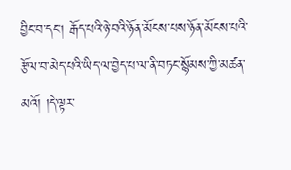བྱིང་བ་དང། རྒོད་པའི་ཉེ་བའི་ཉོན་མོངས་པས་ཉོན་མོངས་པའི་རྩོལ་བ་མེད་པའི་ཡིད་ལ་བྱེད་པ་ལ་ནི་བཏང་སྙོམས་ཀྱི་མཚན་མའོ། །དེ་ལྟར་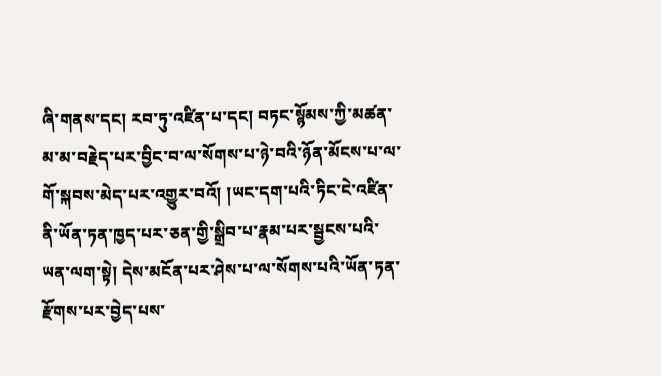ཞི་གནས་དང། རབ་ཏུ་འཛིན་པ་དང། བཏང་སྙོམས་ཀྱི་མཚན་མ་མ་བརྗེད་པར་བྱིང་བ་ལ་སོགས་པ་ཉེ་བའི་ཉོན་མོངས་པ་ལ་གོ་སྐབས་མེད་པར་འགྱུར་བའོ། །ཡང་དག་པའི་ཏིང་ངེ་འཛིན་ནི་ཡོན་ཏན་ཁྱད་པར་ཅན་གྱི་སྒྲིབ་པ་རྣམ་པར་སྦྱངས་པའི་ཡན་ལག་སྟེ། དེས་མངོན་པར་ཤེས་པ་ལ་སོགས་པའི་ཡོན་ཏན་རྫོགས་པར་བྱེད་པས་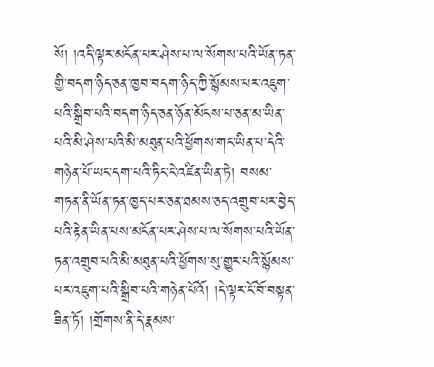སོ། །འདི་ལྟར་མངོན་པར་ཤེས་པ་ལ་སོགས་པའི་ཡོན་ཏན་གྱི་བདག་ཉིད་ཅན་ཁྱབ་བདག་ཉིད་ཀྱི་སྙོམས་པར་འཇུག་པའི་སྒྲིབ་པའི་བདག་ཉིད་ཅན་ཉོན་མོངས་པ་ཅན་མ་ཡིན་པའི་མི་ཤེས་པའི་མི་མཐུན་པའི་ཕྱོགས་གང་ཡིན་པ་དེའི་གཉེན་པོ་ཡང་དག་པའི་ཏིང་ངེ་འཛིན་ཡིན་ཏེ། བསམ་གཏན་ནི་ཡོན་ཏན་ཁྱད་པར་ཅན་ཐམས་ཅད་འགྲུབ་པར་བྱེད་པའི་རྟེན་ཡིན་པས་མངོན་པར་ཤེས་པ་ལ་སོགས་པའི་ཡོན་ཏན་འགྲུབ་པའི་མི་མཐུན་པའི་ཕྱོགས་སུ་གྱུར་པའི་སྙོམས་པར་འཇུག་པའི་སྒྲིབ་པའི་གཉེན་པོའོ། །དེ་ལྟར་ངོ་བོ་བསྟན་ཟིན་ཏོ། །གྲོགས་ནི་དེ་རྣམས་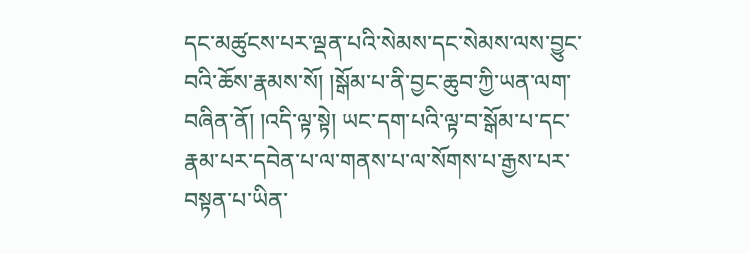དང་མཚུངས་པར་ལྡན་པའི་སེམས་དང་སེམས་ལས་བྱུང་བའི་ཆོས་རྣམས་སོ། །སྒོམ་པ་ནི་བྱང་ཆུབ་ཀྱི་ཡན་ལག་བཞིན་ནོ། །འདི་ལྟ་སྟེ། ཡང་དག་པའི་ལྟ་བ་སྒོམ་པ་དང་རྣམ་པར་དབེན་པ་ལ་གནས་པ་ལ་སོགས་པ་རྒྱས་པར་བསྟན་པ་ཡིན་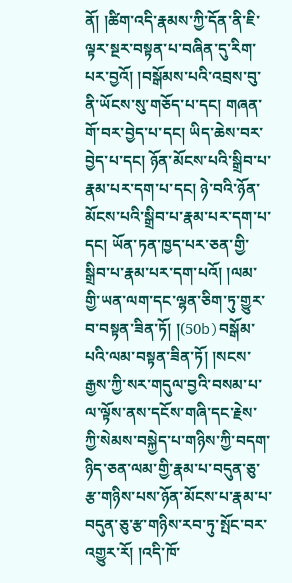ནོ། །ཚིག་འདི་རྣམས་ཀྱི་དོན་ནི་ཇི་ལྟར་སྔར་བསྟན་པ་བཞིན་དུ་རིག་པར་བྱའོ། །བསྒོམས་པའི་འབྲས་བུ་ནི་ཡོངས་སུ་གཅོད་པ་དང། གཞན་གོ་བར་བྱེད་པ་དང། ཡིད་ཆེས་བར་བྱེད་པ་དང། ཉོན་མོངས་པའི་སྒྲིབ་པ་རྣམ་པར་དག་པ་དང། ཉེ་བའི་ཉོན་མོངས་པའི་སྒྲིབ་པ་རྣམ་པར་དག་པ་དང། ཡོན་ཏན་ཁྱད་པར་ཅན་གྱི་སྒྲིབ་པ་རྣམ་པར་དག་པའོ། །ལམ་གྱི་ཡན་ལག་དང་ལྷན་ཅིག་ཏུ་གྱུར་བ་བསྟན་ཟིན་ཏོ། །(50b)བསྒོམ་པའི་ལམ་བསྟན་ཟིན་ཏོ། །སངས་རྒྱས་ཀྱི་སར་གདུལ་བྱའི་བསམ་པ་ལ་ལྟོས་ནས་དངོས་གཞི་དང་རྗེས་ཀྱི་སེམས་བསྐྱེད་པ་གཉིས་ཀྱི་བདག་ཉིད་ཅན་ལམ་གྱི་རྣམ་པ་བདུན་ཅུ་རྩ་གཉིས་པས་ཉོན་མོངས་པ་རྣམ་པ་བདུན་ཅུ་རྩ་གཉིས་རབ་ཏུ་སྤོང་བར་འགྱུར་རོ། །འདི་ཁོ་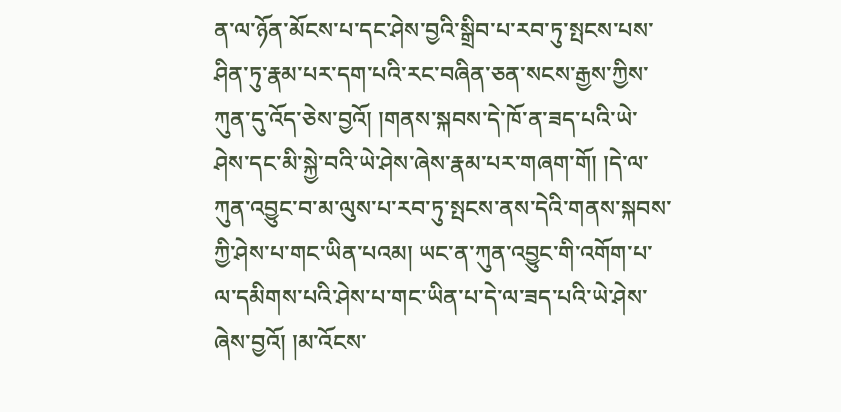ན་ལ་ཉོན་མོངས་པ་དང་ཤེས་བྱའི་སྒྲིབ་པ་རབ་ཏུ་སྤངས་པས་ཤིན་ཏུ་རྣམ་པར་དག་པའི་རང་བཞིན་ཅན་སངས་རྒྱས་ཀྱིས་ཀུན་དུ་འོད་ཅེས་བྱའོ། །གནས་སྐབས་དེ་ཁོ་ན་ཟད་པའི་ཡེ་ཤེས་དང་མི་སྐྱེ་བའི་ཡེ་ཤེས་ཞེས་རྣམ་པར་གཞག་གོ། །དེ་ལ་ཀུན་འབྱུང་བ་མ་ལུས་པ་རབ་ཏུ་སྤངས་ནས་དེའི་གནས་སྐབས་ཀྱི་ཤེས་པ་གང་ཡིན་པའམ། ཡང་ན་ཀུན་འབྱུང་གི་འགོག་པ་ལ་དམིགས་པའི་ཤེས་པ་གང་ཡིན་པ་དེ་ལ་ཟད་པའི་ཡེ་ཤེས་ཞེས་བྱའོ། །མ་འོངས་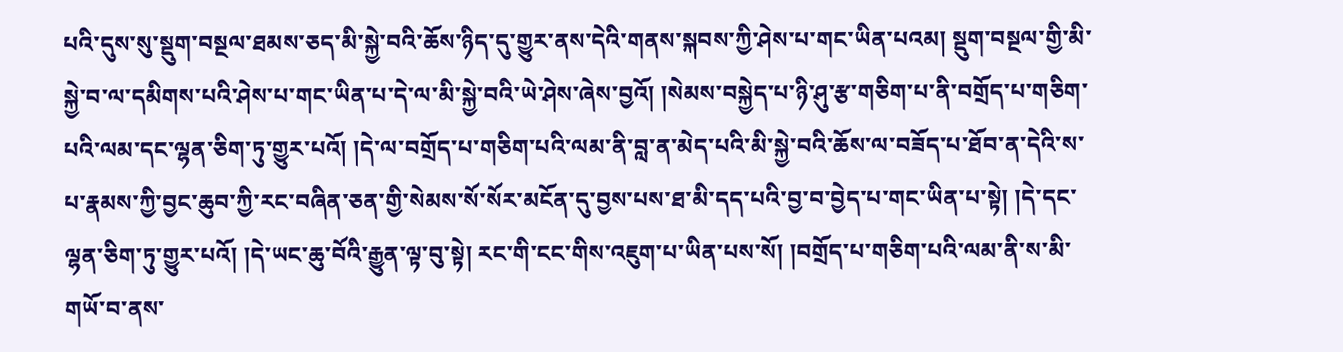པའི་དུས་སུ་སྡུག་བསྔལ་ཐམས་ཅད་མི་སྐྱེ་བའི་ཆོས་ཉིད་དུ་གྱུར་ནས་དེའི་གནས་སྐབས་ཀྱི་ཤེས་པ་གང་ཡིན་པའམ། སྡུག་བསྔལ་གྱི་མི་སྐྱེ་བ་ལ་དམིགས་པའི་ཤེས་པ་གང་ཡིན་པ་དེ་ལ་མི་སྐྱེ་བའི་ཡེ་ཤེས་ཞེས་བྱའོ། །སེམས་བསྐྱེད་པ་ཉི་ཤུ་རྩ་གཅིག་པ་ནི་བགྲོད་པ་གཅིག་པའི་ལམ་དང་ལྷན་ཅིག་ཏུ་གྱུར་པའོ། །དེ་ལ་བགྲོད་པ་གཅིག་པའི་ལམ་ནི་བླ་ན་མེད་པའི་མི་སྐྱེ་བའི་ཆོས་ལ་བཟོད་པ་ཐོབ་ན་དེའི་ས་པ་རྣམས་ཀྱི་བྱང་ཆུབ་ཀྱི་རང་བཞིན་ཅན་གྱི་སེམས་སོ་སོར་མངོན་དུ་བྱས་པས་ཐ་མི་དད་པའི་བྱ་བ་བྱེད་པ་གང་ཡིན་པ་སྟེ། །དེ་དང་ལྷན་ཅིག་ཏུ་གྱུར་པའོ། །དེ་ཡང་ཆུ་བོའི་རྒྱུན་ལྟ་བུ་སྟེ། རང་གི་ངང་གིས་འཇུག་པ་ཡིན་པས་སོ། །བགྲོད་པ་གཅིག་པའི་ལམ་ནི་ས་མི་གཡོ་བ་ནས་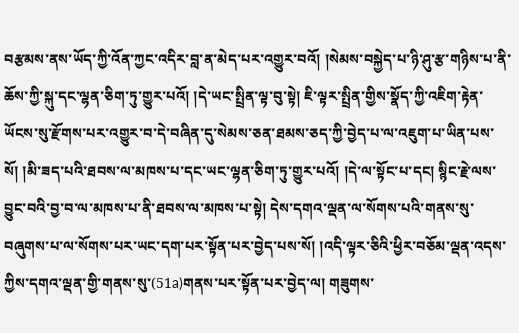བརྩམས་ནས་ཡོད་ཀྱི་འོན་ཀྱང་འདིར་བླ་ན་མེད་པར་འགྱུར་བའོ། །སེམས་བསྐྱེད་པ་ཉི་ཤུ་རྩ་གཉིས་པ་ནི་ཆོས་ཀྱི་སྐུ་དང་ལྷན་ཅིག་ཏུ་གྱུར་པའོ། །དེ་ཡང་སྤྲིན་ལྟ་བུ་སྟེ། ཇི་ལྟར་སྤྲིན་གྱིས་སྣོད་ཀྱི་འཇིག་རྟེན་ཡོངས་སུ་རྫོགས་པར་འགྱུར་བ་དེ་བཞིན་དུ་སེམས་ཅན་ཐམས་ཅད་ཀྱི་བྱེད་པ་ལ་འཇུག་པ་ཡིན་པས་སོ། །མི་ཟད་པའི་ཐབས་ལ་མཁས་པ་དང་ཡང་ལྷན་ཅིག་ཏུ་གྱུར་པའོ། །དེ་ལ་སྟོང་པ་དང། སྙིང་རྗེ་ལས་བྱུང་བའི་བྱ་བ་ལ་མཁས་པ་ནི་ཐབས་ལ་མཁས་པ་སྟེ། དེས་དགའ་ལྡན་ལ་སོགས་པའི་གནས་སུ་བཞུགས་པ་ལ་སོགས་པར་ཡང་དག་པར་སྟོན་པར་བྱེད་པས་སོ། །འདི་ལྟར་ཅིའི་ཕྱིར་བཅོམ་ལྡན་འདས་ཀྱིས་དགའ་ལྡན་གྱི་གནས་སུ་(51a)གནས་པར་སྟོན་པར་བྱེད་ལ། གཟུགས་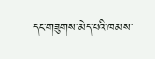དང་གཟུགས་མེད་པའི་ཁམས་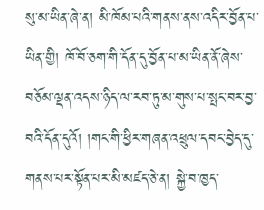སུ་མ་ཡིན་ཞེ་ན། མི་ཁོམ་པའི་གནས་ནས་འདིར་བྱོན་པ་ཡིན་གྱི། ཁོ་བོ་ཅག་གི་དོན་དུ་བྱོན་པ་མ་ཡིན་ནོ་ཞེས་བཅོམ་ལྡན་འདས་ཉིད་ལ་རབ་ཏུ་མ་གུས་པ་སྤང་བར་བྱ་བའི་དོན་དུའོ། །གང་གི་ཕྱིར་གཞན་འཕྲུལ་དབང་བྱེད་དུ་གནས་པར་སྟོན་པར་མི་མཛད་ཅེ་ན། སྐྱེ་བ་ཁྱད་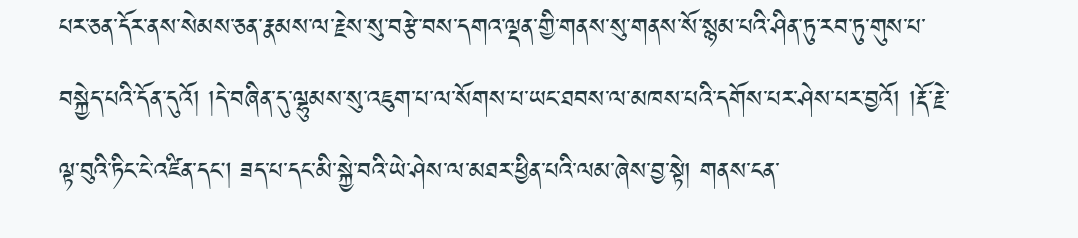པར་ཅན་དོར་ནས་སེམས་ཅན་རྣམས་ལ་རྗེས་སུ་བརྩེ་བས་དགའ་ལྡན་གྱི་གནས་སུ་གནས་སོ་སྙམ་པའི་ཤིན་ཏུ་རབ་ཏུ་གུས་པ་བསྐྱེད་པའི་དོན་དུའོ། །དེ་བཞིན་དུ་ལྷུམས་སུ་འཇུག་པ་ལ་སོགས་པ་ཡང་ཐབས་ལ་མཁས་པའི་དགོས་པར་ཤེས་པར་བྱའོ། །རྡོ་རྗེ་ལྟ་བུའི་ཏིང་ངེ་འཛིན་དང། ཟད་པ་དང་མི་སྐྱེ་བའི་ཡེ་ཤེས་ལ་མཐར་ཕྱིན་པའི་ལམ་ཞེས་བྱ་སྟེ། གནས་ངན་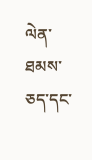ལེན་ཐམས་ཅད་དང་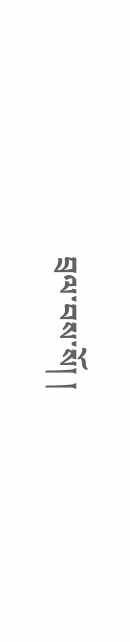བྲལ་བས་སོ། །